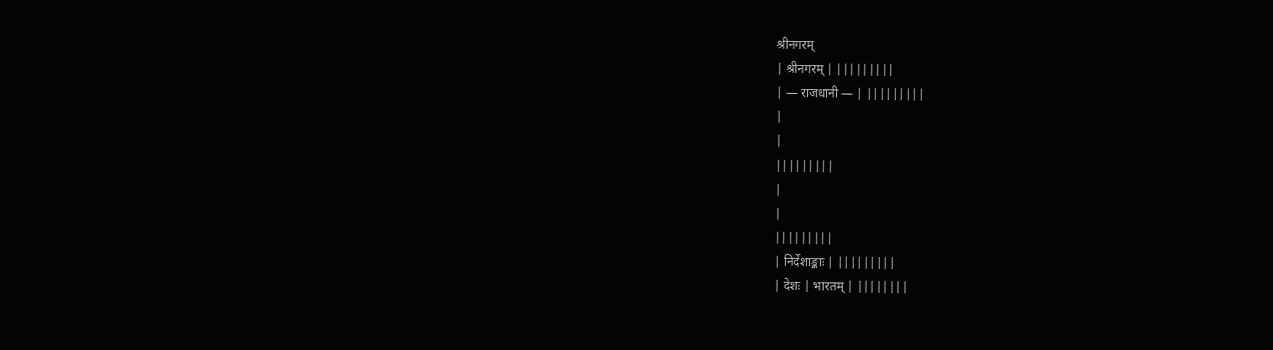श्रीनगरम्
| श्रीनगरम् | |||||||||
| — राजधानी — | |||||||||
|
|
|||||||||
|
|
|||||||||
| निर्देशाङ्काः | |||||||||
| देशः | भारतम् | ||||||||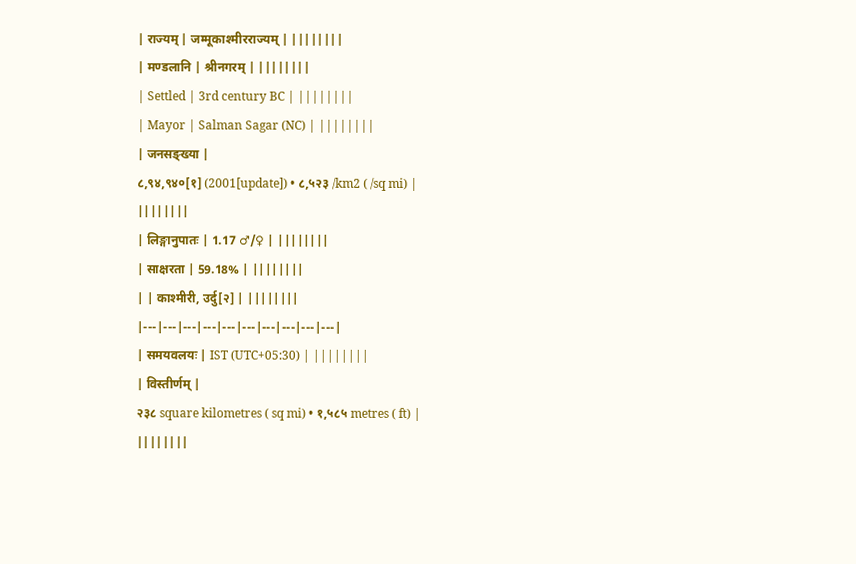| राज्यम् | जम्मूकाश्मीरराज्यम् | ||||||||
| मण्डलानि | श्रीनगरम् | ||||||||
| Settled | 3rd century BC | ||||||||
| Mayor | Salman Sagar (NC) | ||||||||
| जनसङ्ख्या |
८,९४,९४०[१] (2001[update]) • ८,५२३ /km2 ( /sq mi) |
||||||||
| लिङ्गानुपातः | 1.17 ♂/♀ | ||||||||
| साक्षरता | 59.18% | ||||||||
| | काश्मीरी, उर्दु[२] | ||||||||
|---|---|---|---|---|---|---|---|---|---|
| समयवलयः | IST (UTC+05:30) | ||||||||
| विस्तीर्णम् |
२३८ square kilometres ( sq mi) • १,५८५ metres ( ft) |
||||||||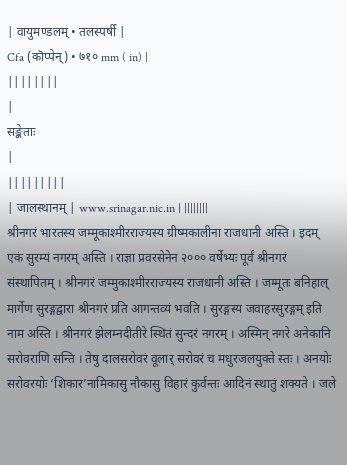| वायुमण्डलम् • तलस्पर्षी |
Cfa (कॊप्पेन्) • ७१० mm ( in) |
||||||||
|
सङ्केताः
|
|||||||||
| जालस्थानम् | www.srinagar.nic.in | ||||||||
श्रीनगरं भारतस्य जम्मूकाश्मीरराज्यस्य ग्रीष्मकालीना राजधानी अस्ति । इदम् एकं सुरम्यं नगरम् अस्ति । राज्ञा प्रवरसेनेन २००० वर्षेभ्यः पूर्वं श्रीनगरं संस्थापितम् । श्रीनगरं जम्मुकाश्मीरराज्यस्य राजधानी अस्ति । जम्मूतः बनिहाल् मार्गेण सुरङ्गद्वारा श्रीनगरं प्रति आगन्तव्यं भवति । सुरङ्गस्य जवाहरसुरङ्गम् इति नाम अस्ति । श्रीनगरं झेलम्नदीतीरे स्थितं सुन्दरं नगरम् । अस्मिन् नगरे अनेकानि सरोवराणि सन्ति । तेषु दालसरोवरं वूलार् सरोवरं च मधुरजलयुक्ते स्तः । अनयोः सरोवरयोः ‘शिकार’नामिकासु नौकासु विहारं कुर्वन्तः आदिनं स्थातुं शक्यते । जले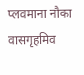प्लवमाना नौका वासगृहमिव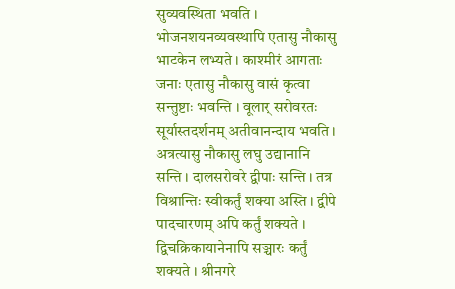सुव्यवस्थिता भवति । भोजनशयनव्यवस्थापि एतासु नौकासु भाटकेन लभ्यते । काश्मीरं आगताः जनाः एतासु नौकासु वासं कृत्वा सन्तुष्टाः भवन्ति । वूलार् सरोवरतः सूर्यास्तदर्शनम् अतीवानन्दाय भवति । अत्रत्यासु नौकासु लघु उद्यानानि सन्ति । दालसरोवरे द्वीपाः सन्ति । तत्र विश्रान्तिः स्वीकर्तुं शक्या अस्ति । द्वीपे पादचारणम् अपि कर्तुं शक्यते । द्विचक्रिकायानेनापि सञ्चारः कर्तुं शक्यते । श्रीनगरे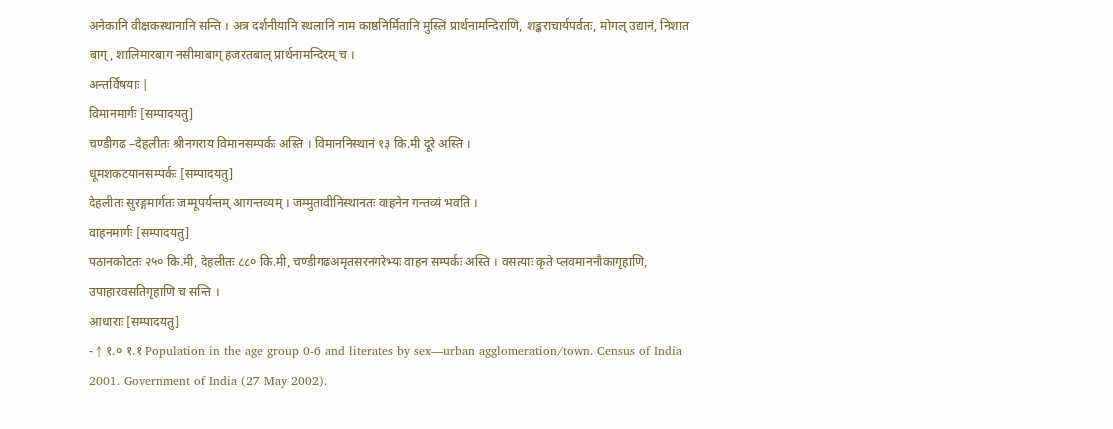अनेकानि वीक्षकस्थानानि सन्ति । अत्र दर्शनीयानि स्थलानि नाम काष्ठनिर्मितानि मुस्लिं प्रार्थनामन्दिराणि, शङ्कराचार्यपर्वतः, मोगल् उद्यानं, निशात बाग्, शालिमारबाग नसीमाबाग् हजरतबाल् प्रार्थनामन्दिरम् च ।
अन्तर्विषयाः |
विमानमार्गः [सम्पादयतु]
चण्डीगढ –देहलीतः श्रीनगराय विमानसम्पर्कः अस्ति । विमाननिस्थानं १३ कि.मी दूरे अस्ति ।
धूमशकटयानसम्पर्कः [सम्पादयतु]
देहलीतः सुरङ्गमार्गतः जम्मूपर्यन्तम् आगन्तव्यम् । जम्मुतावीनिस्थानतः वाहनेन गन्तव्यं भवति ।
वाहनमार्गः [सम्पादयतु]
पठानकोटतः २५० कि.मी, देहलीतः ८८० कि.मी, चण्डीगढअमृतसरनगरेभ्यः वाहन सम्पर्कः अस्ति । वसत्याः कृते प्लवमाननौकागृहाणि, उपाहारवसतिगृहाणि च सन्ति ।
आधाराः [सम्पादयतु]
- ↑ १.० १.१ Population in the age group 0-6 and literates by sex—urban agglomeration/town. Census of India 2001. Government of India (27 May 2002).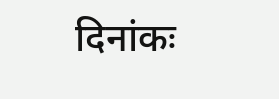दिनांकः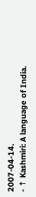2007-04-14.
- ↑ Kashmiri: A language of India.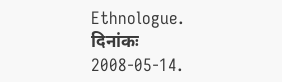Ethnologue. दिनांकः 2008-05-14.